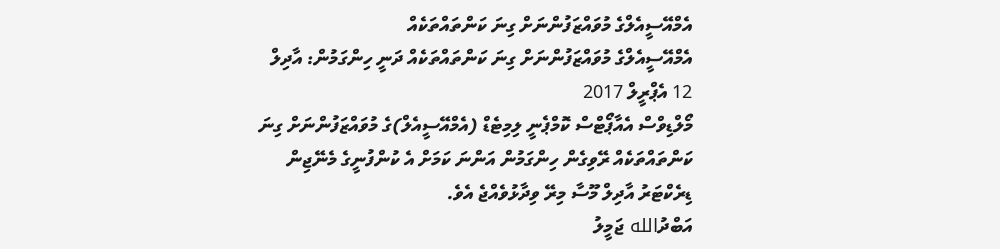އެމްއޭސީއެލްގެ މުވައްޒަފުންނަށް ގިނަ ކަންތައްތަކެއް
އެމްއޭސީއެލްގެ މުވައްޒަފުންނަށް ގިނަ ކަންތައްތަކެއް ދަނީ ހިންގަމުން: އާދިލް
12 އެޕްރީލް 2017
މޯލްޑިވްސް އެއާޕޯޓްސް ކޮމްޕެނީ ލިމިޓެޑް (އެމްއޭސީއެލް)ގެ މުވައްޒަފުންނަށް ގިނަ ކަންތައްތަކެއް ރޭވިގެން ހިންގަމުން އަންނަ ކަމަށް އެ ކުންފުނީގެ މެނޭޖިން ޑިރެކްޓަރު އާދިލް މޫސާ މިރޭ ވިދާޅުވެއްޖެ އެވެ.
އަބްދުالله ޖަމީލު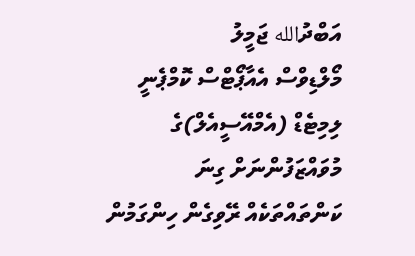އަބްދުالله ޖަމީލު
މޯލްޑިވްސް އެއާޕޯޓްސް ކޮމްޕެނީ ލިމިޓެޑް (އެމްއޭސީއެލް)ގެ މުވައްޒަފުންނަށް ގިނަ ކަންތައްތަކެއް ރޭވިގެން ހިންގަމުން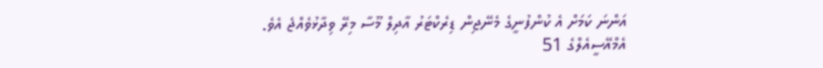އަންނަ ކަމަށް އެ ކުންފުނީގެ މެނޭޖިން ޑިރެކްޓަރު އާދިލް މޫސާ މިރޭ ވިދާޅުވެއްޖެ އެވެ.
އެމްއޭސީއެލްގެ 51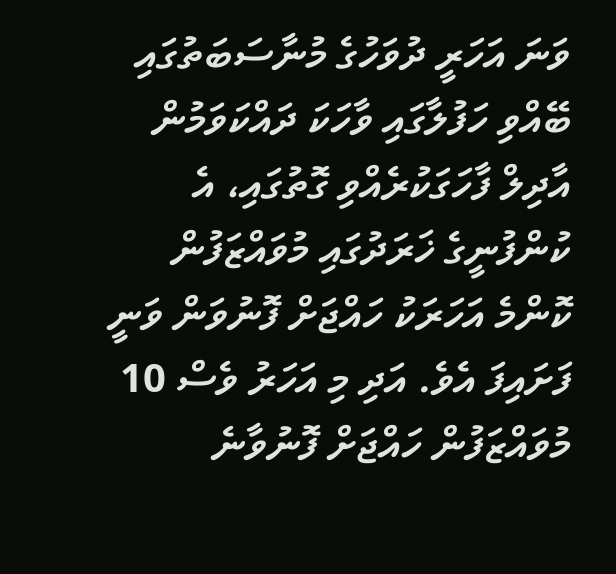ވަނަ އަހަރީ ދުވަހުގެ މުނާސަބަތުގައި ބޭއްވި ހަފުލާގައި ވާހަކަ ދައްކަވަމުން އާދިލް ފާހަގަކުރެއްވި ގޮތުގައި، އެ ކުންފުނީގެ ޚަރަދުގައި މުވައްޒަފުން ކޮންމެ އަހަރަކު ހައްޖަށް ފޮނުވަން ވަނީ ފަށައިފަ އެވެ. އަދި މި އަހަރު ވެސް 10 މުވައްޒަފުން ހައްޖަށް ފޮނުވާނެ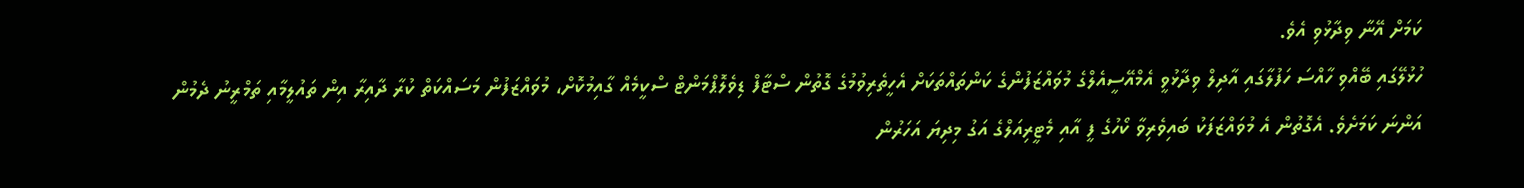ކަމަށް އޭނާ ވިދާޅުވި އެވެ.
ހުޅުލޭގައި ބޭއްވި ހާއްސަ ހަފުލާގައި އާދިލް ވިދާޅުވީ އެމްއޭސީއެލްގެ މުވައްޒަފުންގެ ކަންތައްތަކަށް އެހީތެރިވުމުގެ ގޮތުން ސްޓާފް ޑިވެލޮޕްމަންޓް ސްކީމެއް ގާއިމުކޮށް، މުވައްޒަފުން މަސައްކަތް ކުރާ ދާއިރާ އިން ތައުލީމާއި ތަމްރީނު ދެމުން އަންނަ ކަމަށެވެ. އެގޮތުން އެ މުވައްޒަފަކު ބައިވެރިވާ ކޯހުގެ ފީ އާއި މެޓީރިއަލްގެ އަގު މިދިޔަ އަހަރުން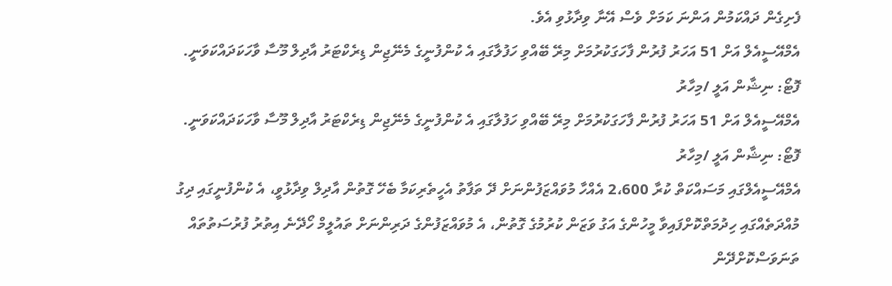ފެށިގެން ދައްކަމުން އަންނަ ކަމަށް ވެސް އޭނާ ވިދާޅުވި އެވެ.
އެމްއޭސީއެލް އަށް 51 އަހަރު ފުރުން ފާހަގަކުރުމަށް މިރޭ ބޭއްވި ހަފުލާގައި އެ ކުންފުނީގެ މެނޭޖިން ޑިރެކްޓަރު އާދިލް މޫސާ ވާހަކަދައްކަވަނީ. ފޮޓޯ: ނިޝާން އަލީ /މިހާރު
އެމްއޭސީއެލް އަށް 51 އަހަރު ފުރުން ފާހަގަކުރުމަށް މިރޭ ބޭއްވި ހަފުލާގައި އެ ކުންފުނީގެ މެނޭޖިން ޑިރެކްޓަރު އާދިލް މޫސާ ވާހަކަދައްކަވަނީ. ފޮޓޯ: ނިޝާން އަލީ /މިހާރު
އެމްއޭސީއެލްގައި މަސައްކަތް ކުރާ 2،600 އެއްހާ މުވައްޒަފުންނަށް ދޭ ތަފާތު އެހީތެރިކަމާ ބެހޭ ގޮތުން އާދިލް ވިދާޅުވީ، އެ ކުންފުނީގައި ދިގު މުއްދަތެއްގައި ހިދުމަތްކޮށްފައިވާ މީހުންގެ އަގު ވަޒަން ކުރުމުގެ ގޮތުން، އެ މުވައްޒަފުންގެ ދަރިންނަށް ތައުލީމް ހޯދޭނެ އިތުރު ފުރުސަތުތައް ތަނަވަސްކޮށްދޭން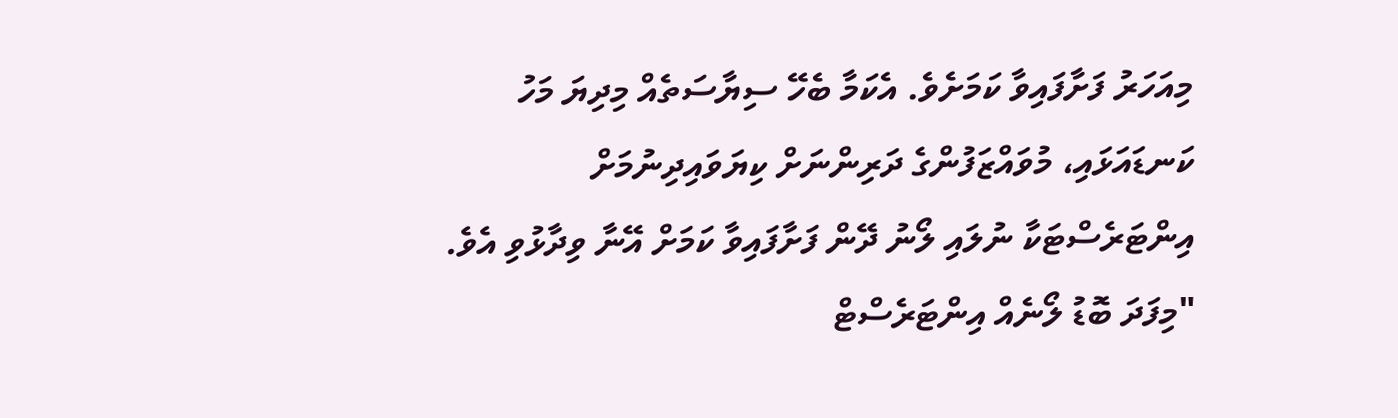މިއަހަރު ފަށާފައިވާ ކަމަށެވެ. އެކަމާ ބެހޭ ސިޔާސަތެއް މިދިޔަ މަހު ކަނޑައަޅައި، މުވައްޒަފުންގެ ދަރިންނަށް ކިޔަވައިދިނުމަށް އިންޓަރެސްޓަކާ ނުލައި ލޯނު ދޭން ފަށާފައިވާ ކަމަށް އޭނާ ވިދާޅުވި އެވެ.
"މިފަދަ ބޮޑު ލޯނެއް އިންޓަރެސްޓް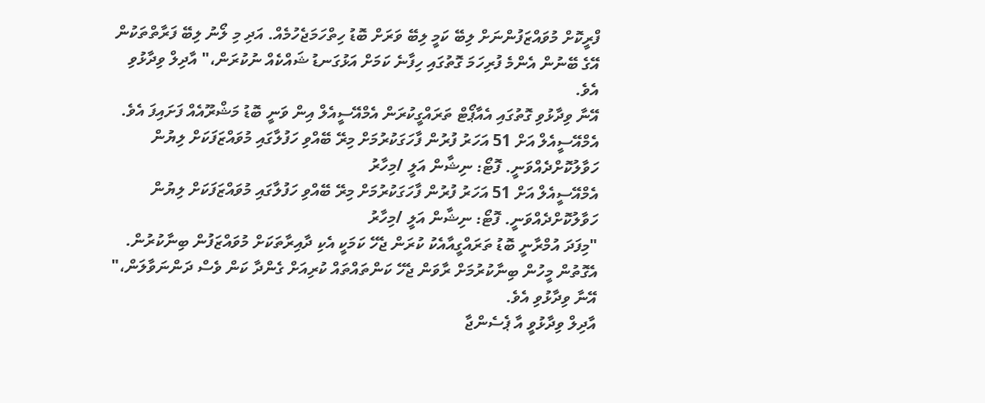ފްރީކޮށް މުވައްޒަފުންނަށް ލިބޭ ކަމީ ލިބޭ ވަރަށް ބޮޑު ހިތްހަމަޖެހުމެއް. އަދި މި ލޯނު ލިބޭ ފަރާތްތަކުން އޭގެ ބޭނުން އެންމެ ފުރިހަމަ ގޮތުގައި ހިފާނެ ކަމަށް އަޅުގަނޑު ޝައްކެއް ނުކުރަން،" އާދިލް ވިދާޅުވި އެވެ.
އޭނާ ވިދާޅުވި ގޮތުގައި އެއާޕޯޓް ތަރައްގީކުރަން އެމްއޭސީއެލް އިން ވަނީ ބޮޑު މަޝްރޫއެއް ފަށައިފަ އެވެ.
އެމްއޭސީއެލް އަށް 51 އަހަރު ފުރުން ފާހަގަކުރުމަށް މިރޭ ބޭއްވި ހަފުލާގައި މުވައްޒަފަކަށް ލިޔުން ހަވާލުކޮށްދެއްވަނީ. ފޮޓޯ: ނިޝާން އަލީ /މިހާރު
އެމްއޭސީއެލް އަށް 51 އަހަރު ފުރުން ފާހަގަކުރުމަށް މިރޭ ބޭއްވި ހަފުލާގައި މުވައްޒަފަކަށް ލިޔުން ހަވާލުކޮށްދެއްވަނީ. ފޮޓޯ: ނިޝާން އަލީ /މިހާރު
"މިފަދަ އުމްރާނީ ބޮޑު ތަރައްގީއާއެކު ކުރަން ޖެހޭ ކަމަކީ އެކި ދާއިރާތަކަށް މުވައްޒަފުން ބިނާކުރުން. އެގޮތުން މީހުން ބިނާކުރުމަށް ރާވަން ޖެހޭ ކަންތައްތައް ކުރިއަށް ގެންދާ ކަން ވެސް ދަންނަވާލަން،" އޭނާ ވިދާޅުވި އެވެ.
އާދިލް ވިދާޅުވީ އާ ޕެސެންޖާ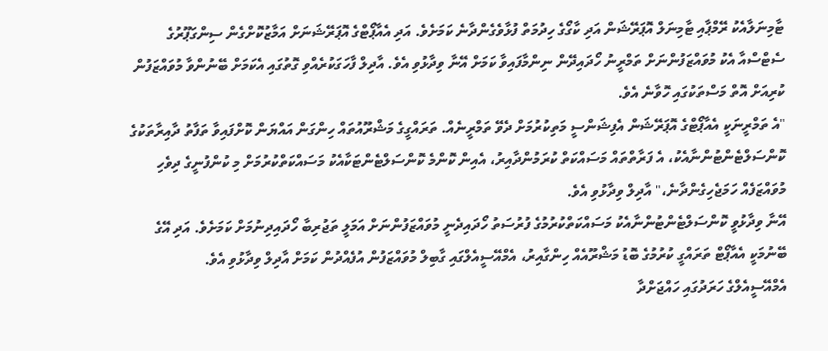ޓާމިނަލާއެކު ރޭމްޕާއި ޓާމިނަލް އޮޕަރޭޝަން އަދި ކާގޯގެ ހިދުމަތް ފުޅާވެގެންދާނެ ކަމަށެވެ. އަދި އެއާޕޯޓްގެ އޮޕަރޭޝަނަށް އަމާޒުކޮށްގެން ސިންގަޕޫރުގެ ސެޓްސްއާ އެކު މުވައްޒަފުންނަށް ތަމްރީނު ހޯދައިދޭން ނިންމާފައިވާ ކަމަށް އޭނާ ވިދާޅުވި އެވެ. އާދިލް ފާހަގަކުރެއްވި ގޮތުގައި އެކަމަށް ބޭނުންވާ މުވައްޒަފުން ކުރިއަށް އޮތް މަސްތަކުގައި ހޮވާނެ އެވެ.
"އެ ތަމްރީނަކީ އެއާޕޯޓްގެ އޮޕަރޭޝަން އެފިޝަންސީ މަތިކުރުމަށް ދެވޭ ތަމްރީނެއް. ތަރައްގީގެ މަޝްރޫއުތައް ހިންގަން އައްޔަން ކޮށްފައިވާ ތަފާތު ދާއިރާތަކުގެ ކޮންސަލްޓެންޓުންނާއެކު، އެ ފަރާތްތައް މަސައްކަތް ކުރަމުންދާއިރު، އެއިން ކޮންމެ ކޮންސަލްޓެންޓަކާއެކު މަސައްކަތްކުރުމަށް މި ކުންފުނީގެ ދިވެހި މުވައްޒަފެއް ހަމަޖެހިގެންދާނެ،" އާދިލް ވިދާޅުވި އެވެ.
އޭނާ ވިދާޅުވީ ކޮންސަލްޓެންޓުންނާއެކު މަސައްކަތްކުރުމުގެ ފުރުސަތު ހޯދައިދެނީ މުވައްޒަފުންނަށް އަމަލީ ތަޖުރިބާ ހޯދައިދިނުމަށް ކަމަށެވެ. އަދި އޭގެ ބޭނުމަކީ އެއާޕޯޓް ތަރައްގީ ކުރުމުގެ ބޮޑު މަޝްރޫއެއް ހިންގާއިރު، އެމްއޭސީއެލްގައި ގާބިލް މުވައްޒަފުން އުފެއްދުން ކަމަށް އާދިލް ވިދާޅުވި އެވެ.
އެމްއޭސީއެލްގެ ހަރަދުގައި ހައްޖަށްދާ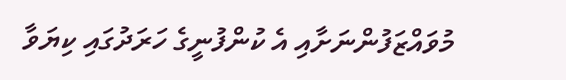މުވައްޒަފުންނަށާއި އެ ކުންފުނީގެ ހަރަދުގައި ކިޔަވާ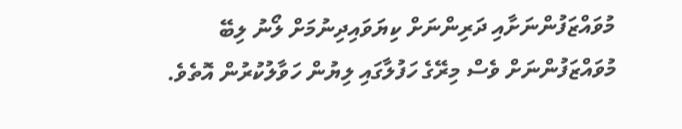މުވައްޒަފުންނަށާއި ދަރިންނަށް ކިޔަވައިދިނުމަށް ލޯނު ލިބޭ މުވައްޒަފުންނަށް ވެސް މިރޭގެ ހަފުލާގައި ލިޔުން ހަވާލުކުރުން އޮތެވެ.